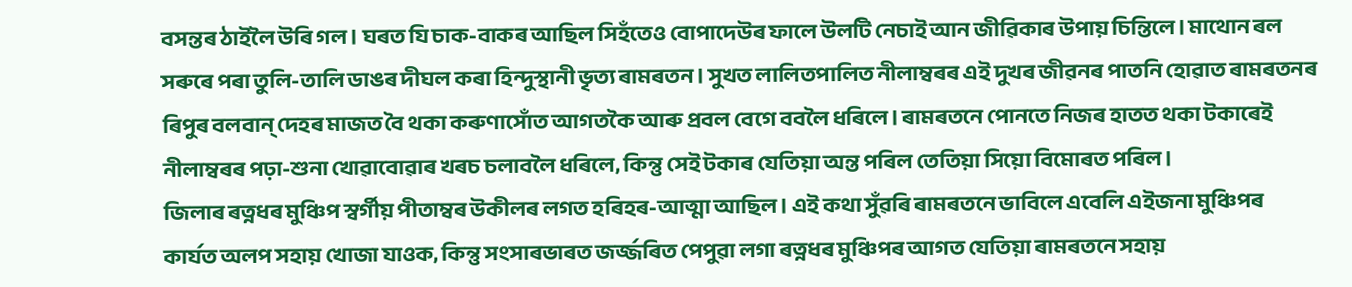বসন্তৰ ঠাইলৈ উৰি গল। ঘৰত যি চাক-বাকৰ আছিল সিহঁতেও বোপাদেউৰ ফালে উলটি নেচাই আন জীৱিকাৰ উপায় চিন্তিলে। মাথোন ৰল সৰুৰে পৰা তুলি-তালি ডাঙৰ দীঘল কৰা হিন্দুস্থানী ভৃত্য ৰামৰতন। সুখত লালিতপালিত নীলাম্বৰৰ এই দুখৰ জীৱনৰ পাতনি হোৱাত ৰামৰতনৰ ৰিপুৰ বলবান্ দেহৰ মাজত বৈ থকা কৰুণাসোঁত আগতকৈ আৰু প্ৰবল বেগে ববলৈ ধৰিলে। ৰামৰতনে পোনতে নিজৰ হাতত থকা টকাৰেই নীলাম্বৰৰ পঢ়া-শুনা খোৱাবোৱাৰ খৰচ চলাবলৈ ধৰিলে, কিন্তু সেই টকাৰ যেতিয়া অন্ত পৰিল তেতিয়া সিয়ো বিমোৰত পৰিল।
জিলাৰ ৰত্নধৰ মুঞ্চিপ স্বৰ্গীয় পীতাম্বৰ উকীলৰ লগত হৰিহৰ-আত্মা আছিল। এই কথা সুঁৱৰি ৰামৰতনে ভাবিলে এবেলি এইজনা মুঞ্চিপৰ কাৰ্যত অলপ সহায় খোজা যাওক, কিন্তু সংসাৰভাৰত জৰ্জ্জৰিত পেপুৱা লগা ৰত্নধৰ মুঞ্চিপৰ আগত যেতিয়া ৰামৰতনে সহায়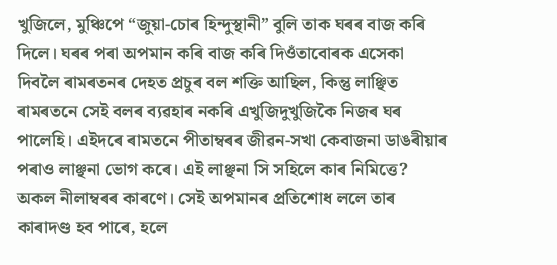খুজিলে, মুঞ্চিপে “জুয়া-চোৰ হিন্দুস্থানী” বুলি তাক ঘৰৰ বাজ কৰি দিলে। ঘৰৰ পৰা অপমান কৰি বাজ কৰি দিওঁতাবোৰক এসেকা দিবলৈ ৰামৰতনৰ দেহত প্ৰচুৰ বল শক্তি আছিল, কিন্তু লাঞ্ছিত ৰামৰতনে সেই বলৰ ব্যৱহাৰ নকৰি এখুজিদুখুজিকৈ নিজৰ ঘৰ পালেহি। এইদৰে ৰামতনে পীতাম্বৰৰ জীৱন-সখা কেবাজনা ডাঙৰীয়াৰ পৰাও লাঞ্ছনা ভোগ কৰে। এই লাঞ্ছনা সি সহিলে কাৰ নিমিত্তে? অকল নীলাম্বৰৰ কাৰণে। সেই অপমানৰ প্ৰতিশোধ ললে তাৰ কাৰাদণ্ড হব পাৰে, হলে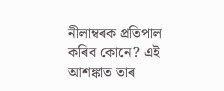নীলাম্বৰক প্ৰতিপাল কৰিব কোনে? এই আশঙ্কাত তাৰ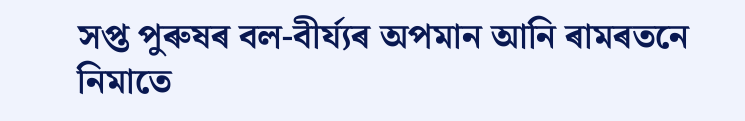সপ্ত পুৰুষৰ বল-বীৰ্য্যৰ অপমান আনি ৰামৰতনে নিমাতে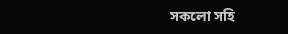সকলো সহি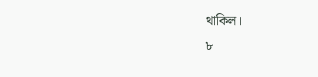থাকিল।
৮